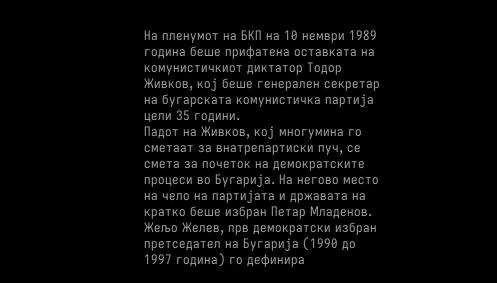На пленумот на БКП на 10 нември 1989 година беше прифатена оставката на комунистичкиот диктатор Тодор Живков, кој беше генерален секретар на бугарската комунистичка партија цели 35 години.
Падот на Живков, кој многумина го сметаат за внатрепартиски пуч, се смета за почеток на демократските процеси во Бугарија. На негово место на чело на партијата и државата на кратко беше избран Петар Младенов.
Жељо Желев, прв демократски избран претседател на Бугарија (1990 до 1997 година) го дефинира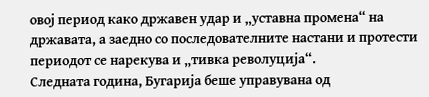овој период како државен удар и „уставна промена“ на државата, а заедно со последователните настани и протести периодот се нарекува и „тивка револуција“.
Следната година, Бугарија беше управувана од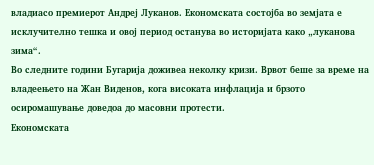владиасо премиерот Андреј Луканов. Економската состојба во земјата е исклучително тешка и овој период останува во историјата како „луканова зима“.
Во следните години Бугарија доживеа неколку кризи. Врвот беше за време на владеењето на Жан Виденов, кога високата инфлација и брзото осиромашување доведоа до масовни протести.
Економската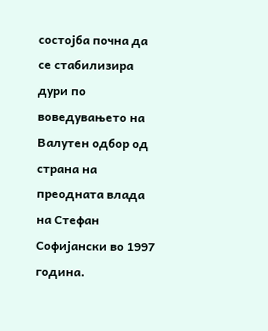состојба почна да се стабилизира дури по воведувањето на Валутен одбор од страна на преодната влада на Стефан Софијански во 1997 година.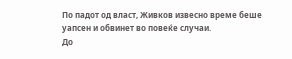По падот од власт, Живков извесно време беше уапсен и обвинет во повеќе случаи.
До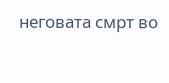неговата смрт во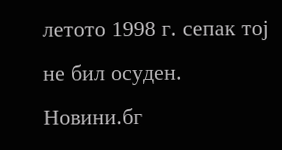летото 1998 г. сепак тој не бил осуден. Новини.бг